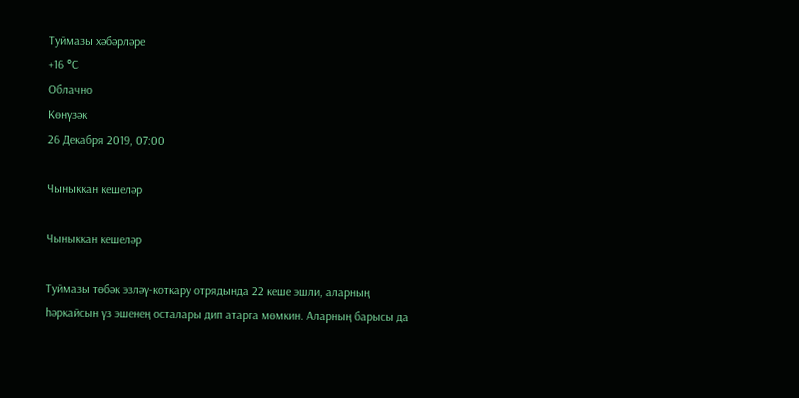Туймазы хәбәрләре
+16 °С
Облачно
Көнүзәк
26 Декабря 2019, 07:00

Чыныккан кешеләр

Чыныккан кешеләр

Туймазы төбәк эзләү-коткару отрядында 22 кеше эшли, аларның һәркайсын үз эшенең осталары дип атарга мөмкин. Аларның барысы да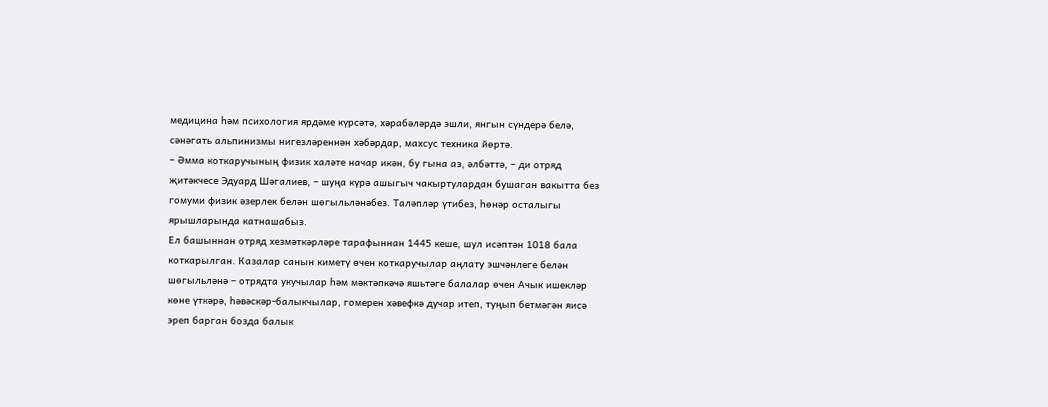медицина һәм психология ярдәме күрсәтә, хәрабәләрдә эшли, янгын сүндерә белә, сәнәгать альпинизмы нигезләреннән хәбәрдар, махсус техника йөртә.
– Әмма коткаручының физик халәте начар икән, бу гына аз, әлбәттә, – ди отряд җитәкчесе Эдуард Шәгалиев, – шуңа күрә ашыгыч чакыртулардан бушаган вакытта без гомуми физик әзерлек белән шөгыльләнәбез. Таләпләр үтибез, һөнәр осталыгы ярышларында катнашабыз.
Ел башыннан отряд хезмәткәрләре тарафыннан 1445 кеше, шул исәптән 1018 бала коткарылган. Казалар санын киметү өчен коткаручылар аңлату эшчәнлеге белән шөгыльләнә – отрядта укучылар һәм мәктәпкәчә яшьтәге балалар өчен Ачык ишекләр көне үткәрә, һәвәскәр-балыкчылар, гомерен хәвефкә дучар итеп, туңып бетмәгән яисә эреп барган бозда балык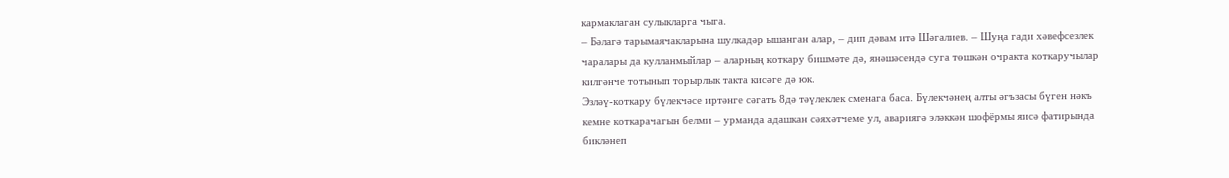кармаклаган сулыкларга чыга.
– Бәлагә тарымаячакларына шулкадәр ышанган алар, – дип дәвам итә Шәгалиев. – Шуңа гади хәвефсезлек чаралары да кулланмыйлар – аларның коткару бишмәте дә, янәшәсендә суга төшкән очракта коткаручылар килгәнче тотынып торырлык такта кисәге дә юк.
Эзләү-коткару бүлекчәсе иртәнге сәгать 8дә тәүлеклек сменага баса. Бүлекчәнең алты әгъзасы бүген нәкъ кемне коткарачагын белми – урманда адашкан сәяхәтчеме ул, авариягә эләккән шофёрмы яисә фатирында бикләнеп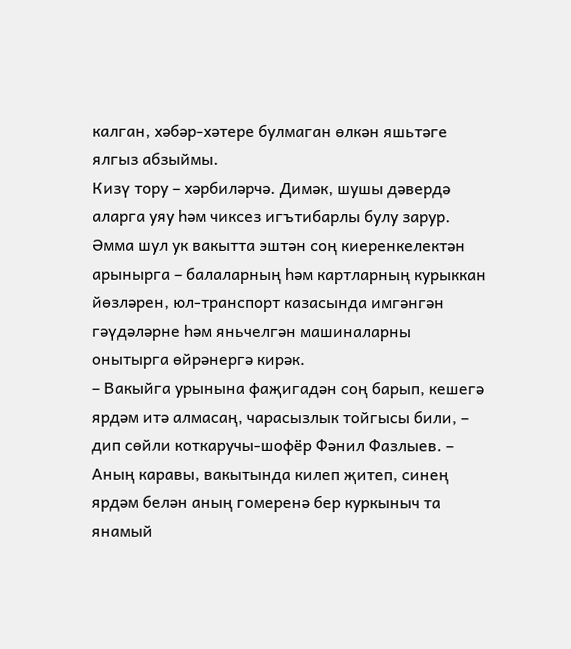калган, хәбәр-хәтере булмаган өлкән яшьтәге ялгыз абзыймы.
Кизү тору – хәрбиләрчә. Димәк, шушы дәвердә аларга уяу һәм чиксез игътибарлы булу зарур. Әмма шул ук вакытта эштән соң киеренкелектән арынырга – балаларның һәм картларның курыккан йөзләрен, юл-транспорт казасында имгәнгән гәүдәләрне һәм яньчелгән машиналарны онытырга өйрәнергә кирәк.
– Вакыйга урынына фаҗигадән соң барып, кешегә ярдәм итә алмасаң, чарасызлык тойгысы били, – дип сөйли коткаручы-шофёр Фәнил Фазлыев. – Аның каравы, вакытында килеп җитеп, синең ярдәм белән аның гомеренә бер куркыныч та янамый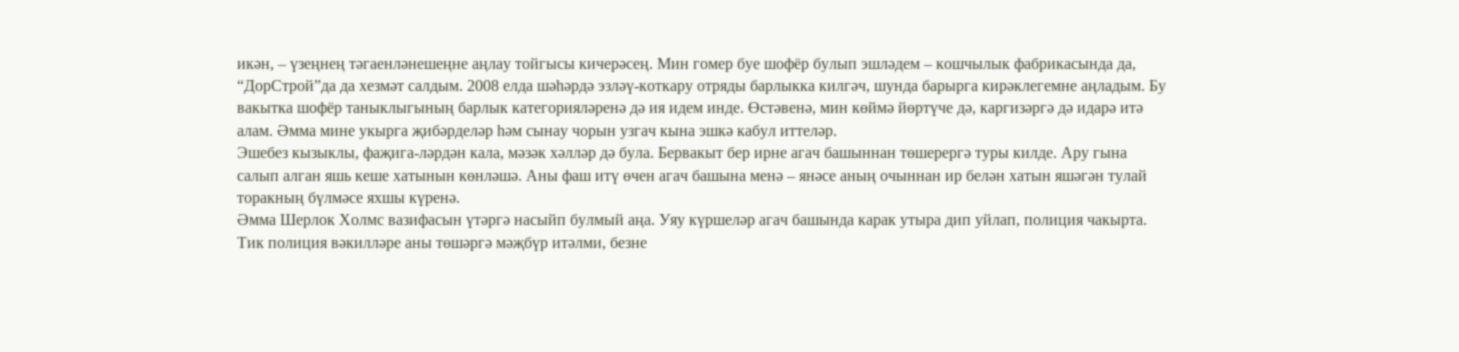икән, – үзеңнең тәгаенләнешеңне аңлау тойгысы кичерәсең. Мин гомер буе шофёр булып эшләдем – кошчылык фабрикасында да, “ДорСтрой”да да хезмәт салдым. 2008 елда шәһәрдә эзләү-коткару отряды барлыкка килгәч, шунда барырга кирәклегемне аңладым. Бу вакытка шофёр таныклыгының барлык категорияләренә дә ия идем инде. Өстәвенә, мин көймә йөртүче дә, каргизәргә дә идарә итә алам. Әмма мине укырга җибәрделәр һәм сынау чорын узгач кына эшкә кабул иттеләр.
Эшебез кызыклы, фаҗига-ләрдән кала, мәзәк хәлләр дә була. Бервакыт бер ирне агач башыннан төшерергә туры килде. Ару гына салып алган яшь кеше хатынын көнләшә. Аны фаш итү өчен агач башына менә – янәсе аның очыннан ир белән хатын яшәгән тулай торакның бүлмәсе яхшы күренә.
Әмма Шерлок Холмс вазифасын үтәргә насыйп булмый аңа. Уяу күршеләр агач башында карак утыра дип уйлап, полиция чакырта. Тик полиция вәкилләре аны төшәргә мәҗбүр итәлми, безне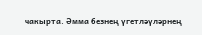чакырта. Әмма безнең үгетләүләрнең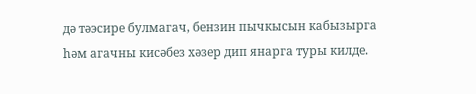дә тәэсире булмагач, бензин пычкысын кабызырга һәм агачны кисәбез хәзер дип янарга туры килде.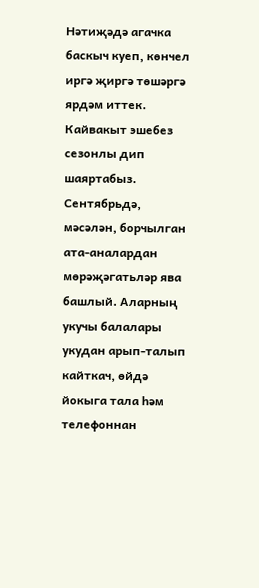Нәтиҗәдә агачка баскыч куеп, көнчел иргә җиргә төшәргә ярдәм иттек.
Кайвакыт эшебез сезонлы дип шаяртабыз. Сентябрьдә, мәсәлән, борчылган ата-аналардан мөрәҗәгатьләр ява башлый. Аларның укучы балалары укудан арып-талып кайткач, өйдә йокыга тала һәм телефоннан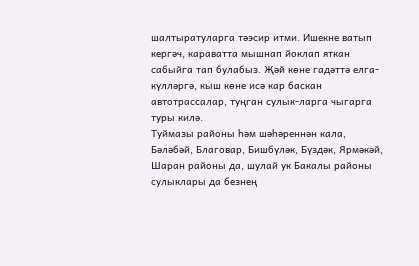шалтыратуларга тәэсир итми. Ишекне ватып кергәч, караватта мышнап йоклап яткан сабыйга тап булабыз. Җәй көне гадәттә елга-күлләргә, кыш көне исә кар баскан автотрассалар, туңган сулык-ларга чыгарга туры килә.
Туймазы районы һәм шәһәреннән кала, Бәләбәй, Благовар, Бишбүләк, Бүздәк, Ярмәкәй, Шаран районы да, шулай ук Бакалы районы сулыклары да безнең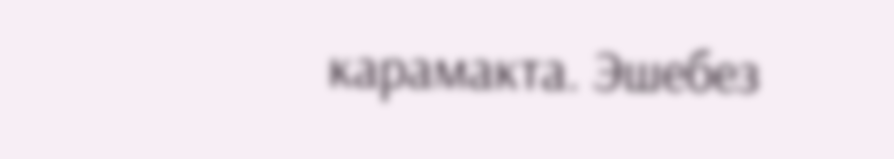карамакта. Эшебез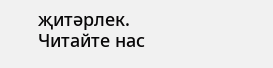җитәрлек.
Читайте нас